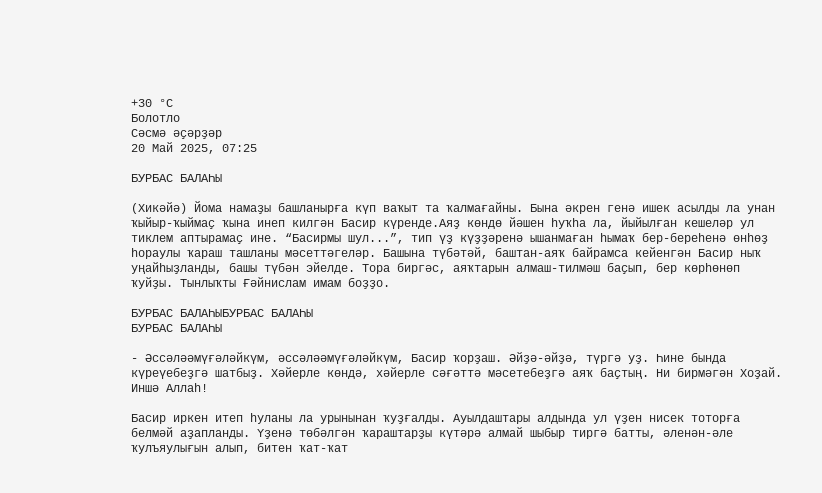+30 °С
Болотло
Сәсмә әҫәрҙәр
20 Май 2025, 07:25

БУРБАС БАЛАҺЫ

(Хикәйә) Йома намаҙы башланырға күп ваҡыт та ҡалмағайны. Бына әкрен генә ишек асылды ла унан ҡыйыр-ҡыймаҫ ҡына инеп килгән Басир күренде.Аяҙ көндө йәшен һуҡһа ла, йыйылған кешеләр ул тиклем аптырамаҫ ине. “Басирмы шул...”, тип үҙ күҙҙәренә ышанмаған һымаҡ бер-береһенә өнһөҙ һораулы ҡараш ташланы мәсеттәгеләр. Башына түбәтәй, баштан-аяҡ байрамса кейенгән Басир ныҡ уңайһыҙланды, башы түбән эйелде. Тора биргәс, аяҡтарын алмаш-тилмәш баҫып, бер көрһөнөп ҡуйҙы. Тынлыҡты Ғәйнислам имам боҙҙо.

БУРБАС БАЛАҺЫБУРБАС БАЛАҺЫ
БУРБАС БАЛАҺЫ

- Әссәләәмүғәләйкүм, әссәләәмүғәләйкүм, Басир ҡорҙаш. Әйҙә-әйҙә, түргә уҙ. Һине бында күреүебеҙгә шатбыҙ. Хәйерле көндә, хәйерле сәғәттә мәсетебеҙгә аяҡ баҫтың. Ни бирмәгән Хоҙай. Иншә Аллаһ!

Басир иркен итеп һуланы ла урынынан ҡуҙғалды. Ауылдаштары алдында ул үҙен нисек тоторға белмәй аҙапланды. Үҙенә төбәлгән ҡараштарҙы күтәрә алмай шыбыр тиргә батты, әленән-әле ҡулъяулығын алып, битен ҡат-ҡат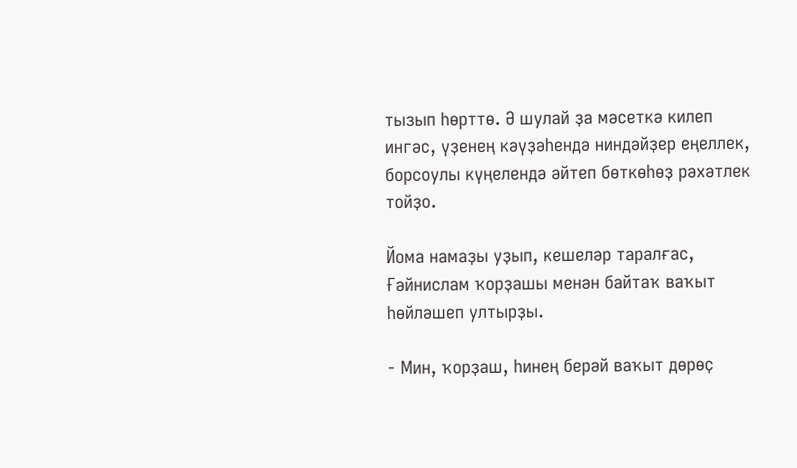тызып һөрттө. Ә шулай ҙа мәсеткә килеп ингәс, үҙенең кәүҙәһендә ниндәйҙер еңеллек, борсоулы күңелендә әйтеп бөткөһөҙ рәхәтлек тойҙо.

Йома намаҙы уҙып, кешеләр таралғас, Ғәйнислам ҡорҙашы менән байтаҡ ваҡыт һөйләшеп ултырҙы.

- Мин, ҡорҙаш, һинең берәй ваҡыт дөрөҫ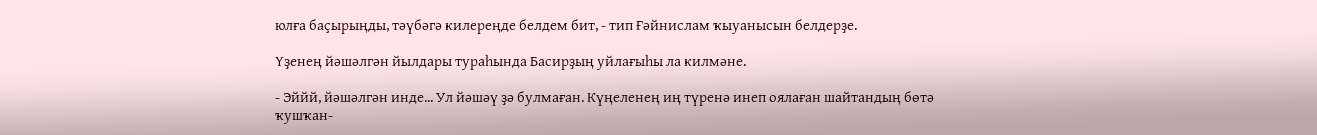юлға баҫырыңды, тәүбәгә килереңде белдем бит, - тип Ғәйнислам ҡыуанысын белдерҙе.

Үҙенең йәшәлгән йылдары тураһында Басирҙың уйлағыһы ла килмәне.

- Эййй, йәшәлгән инде... Ул йәшәү ҙә булмаған. Күңеленең иң түренә инеп оялаған шайтандың бөтә ҡушҡан-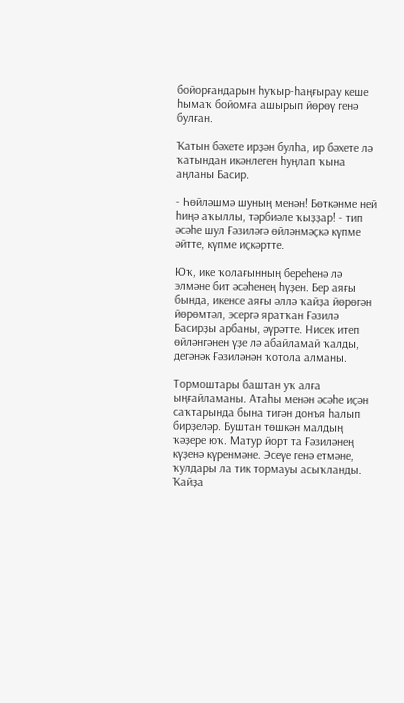бойорғандарын һуҡыр-һаңғырау кеше һымаҡ бойомға ашырып йөрөү генә булған.

Ҡатын бәхете ирҙән булһа, ир бәхете лә ҡатындан икәнлеген һуңлап ҡына аңланы Басир.

- Һөйләшмә шуның менән! Бөткәнме ней һиңә аҡыллы, тәрбиәле ҡыҙҙар! - тип әсәһе шул Ғәзиләгә өйләнмәҫкә күпме әйтте, күпме иҫкәртте.

Юҡ, ике ҡолағынның береһенә лә элмәне бит әсәһенең һүҙен. Бер аяғы бында, икенсе аяғы әллә ҡайҙа йөрөгән йөрөмтәл, эсергә яратҡан Ғәзилә Басирҙы арбаны, әүрәтте. Нисек итеп өйләнгәнен үҙе лә абайламай ҡалды, дегәнәк Ғәзиләнән ҡотола алманы.

Тормоштары баштан уҡ алға ыңғайламаны. Атаһы менән әсәһе иҫән саҡтарында бына тигән донъя һалып бирҙеләр. Буштан төшкән малдың ҡәҙере юҡ. Матур йорт та Ғәзиләнең күҙенә күренмәне. Эсеүе генә етмәне, ҡулдары ла тик тормауы асыҡланды. Ҡайҙа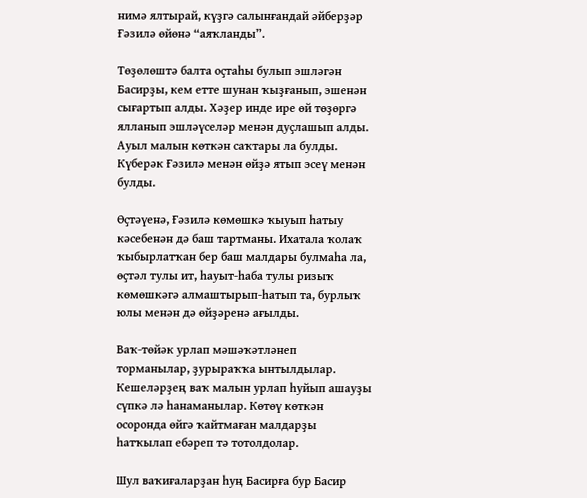нимә ялтырай, күҙгә салынғандай әйберҙәр Ғәзилә өйөнә “аяҡланды”.

Төҙөлөштә балта оҫтаһы булып эшләгән Басирҙы, кем етте шунан ҡыҙғанып, эшенән сығартып алды. Хәҙер инде ире өй төҙөргә ялланып эшләүселәр менән дуҫлашып алды. Ауыл малын көткән саҡтары ла булды. Күберәк Ғәзилә менән өйҙә ятып эсеү менән булды.

Өҫтәүенә, Ғәзилә көмөшкә ҡыуып һатыу кәсебенән дә баш тартманы. Ихатала ҡолаҡ ҡыбырлатҡан бер баш малдары булмаһа ла, өҫтәл тулы ит, һауыт-һаба тулы ризыҡ көмөшкәгә алмаштырып-һатып та, бурлыҡ юлы менән дә өйҙәренә ағылды.

Ваҡ-төйәк урлап мәшәҡәтләнеп торманылар, ҙурыраҡҡа ынтылдылар. Кешеләрҙең ваҡ малын урлап һуйып ашауҙы сүпкә лә һанаманылар. Көтөү көткән осоронда өйгә ҡайтмаған малдарҙы һатҡылап ебәреп тә тотолдолар.

Шул ваҡиғаларҙан һуң Басирға бур Басир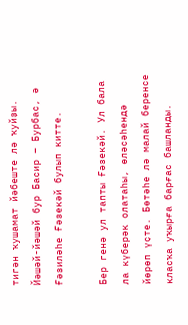тигән ҡушамат йәбеште лә ҡуйҙы. Йәшәй-йәшәй бур Басир – Бурбас, ә Ғәзиләһе Ғәзекәй булып китте.

Бер генә ул тапты Ғәзекәй. Ул бала ла күберәк олатаһы, өләсәһендә йөрөп үҫте. Бөтәһе лә малай беренсе класҡа уҡырға барғас башланды.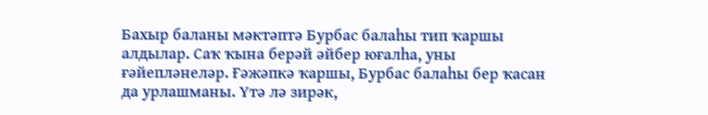Бахыр баланы мәктәптә Бурбас балаһы тип ҡаршы алдылар. Саҡ ҡына берәй әйбер юғалһа, уны ғәйепләнеләр. Ғәжәпкә ҡаршы, Бурбас балаһы бер ҡасан да урлашманы. Үтә лә зирәк,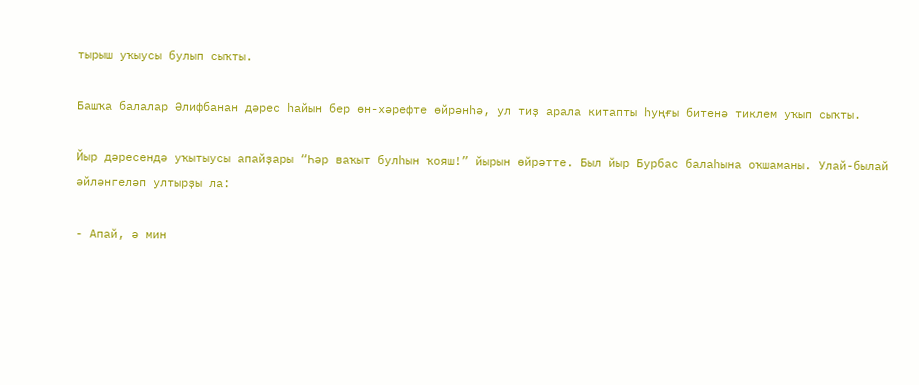тырыш уҡыусы булып сыҡты.

Башҡа балалар Әлифбанан дәрес һайын бер өн-хәрефте өйрәнһә, ул тиҙ арала китапты һуңғы битенә тиклем уҡып сыҡты.

Йыр дәресендә уҡытыусы апайҙары “Һәр ваҡыт булһын ҡояш!” йырын өйрәтте. Был йыр Бурбас балаһына оҡшаманы. Улай-былай әйләнгеләп ултырҙы ла:

- Апай, ә мин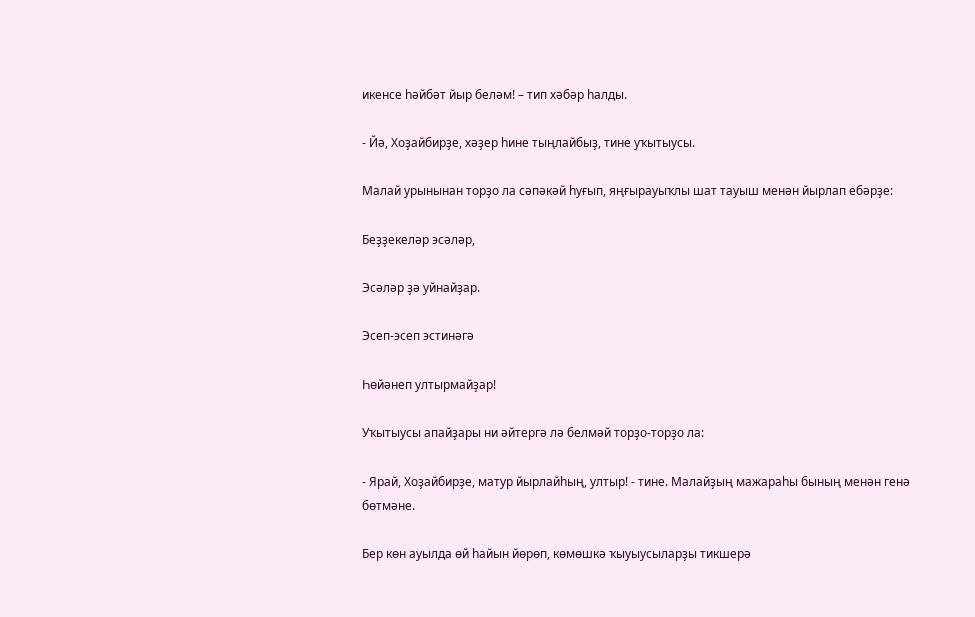икенсе һәйбәт йыр беләм! – тип хәбәр һалды.

- Йә, Хоҙайбирҙе, хәҙер һине тыңлайбыҙ, тине уҡытыусы.

Малай урынынан торҙо ла сәпәкәй һуғып, яңғырауыҡлы шат тауыш менән йырлап ебәрҙе:

Беҙҙекеләр эсәләр,

Эсәләр ҙә уйнайҙар.

Эсеп-эсеп эстинәгә

Һөйәнеп ултырмайҙар!

Уҡытыусы апайҙары ни әйтергә лә белмәй торҙо-торҙо ла:

- Ярай, Хоҙайбирҙе, матур йырлайһың, ултыр! - тине. Малайҙың мажараһы бының менән генә бөтмәне.

Бер көн ауылда өй һайын йөрөп, көмөшкә ҡыуыусыларҙы тикшерә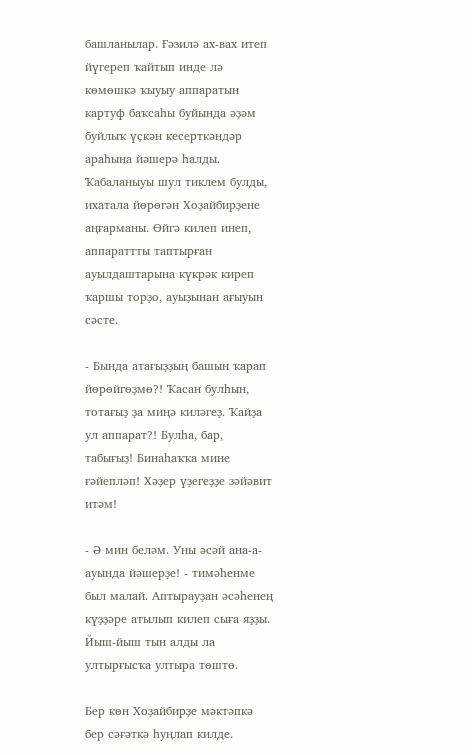башланылар. Ғәзилә ах-вах итеп йүгереп ҡайтып инде лә көмөшкә ҡыуыу аппаратын картуф баҡсаһы буйында әҙәм буйлыҡ үҫкән кесерткәндәр араһына йәшерә һалды. Ҡабаланыуы шул тиклем булды, ихатала йөрөгән Хоҙайбирҙене аңғарманы. Өйгә килеп инеп, аппараттты таптырған ауылдаштарына күкрәк киреп ҡаршы торҙо, ауыҙынан ағыуын сәсте.

- Бында атағыҙҙың башын ҡарап йөрөйгөҙмө?! Ҡасан булһын, тотағыҙ ҙа миңә киләгеҙ. Ҡайҙа ул аппарат?! Булһа, бар, табығыҙ! Бинаһаҡҡа мине ғәйепләп! Хәҙер үҙегеҙҙе зәйәвит итәм!

- Ә мин беләм. Уны әсәй ана-а-ауында йәшерҙе! - тимәһенме был малай. Аптырауҙан әсәһенең күҙҙәре атылып килеп сыға яҙҙы. Йыш-йыш тын алды ла ултырғысҡа ултыра төштө.

Бер көн Хоҙайбирҙе мәктәпкә бер сәғәткә һуңлап килде.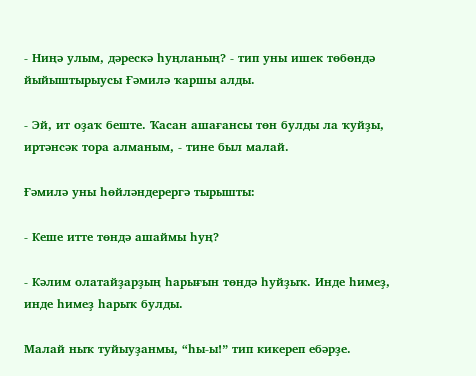- Ниңә улым, дәрескә һуңланың? - тип уны ишек төбөндә йыйыштырыусы Ғәмилә ҡаршы алды.

- Эй, ит оҙаҡ беште. Ҡасан ашағансы төн булды ла ҡуйҙы, иртәнсәк тора алманым, - тине был малай.

Ғәмилә уны һөйләндерергә тырышты:

- Кеше итте төндә ашаймы һуң?

- Кәлим олатайҙарҙың һарығын төндә һуйҙыҡ. Инде һимеҙ, инде һимеҙ һарыҡ булды.

Малай ныҡ туйыуҙанмы, “һы-ы!” тип кикереп ебәрҙе.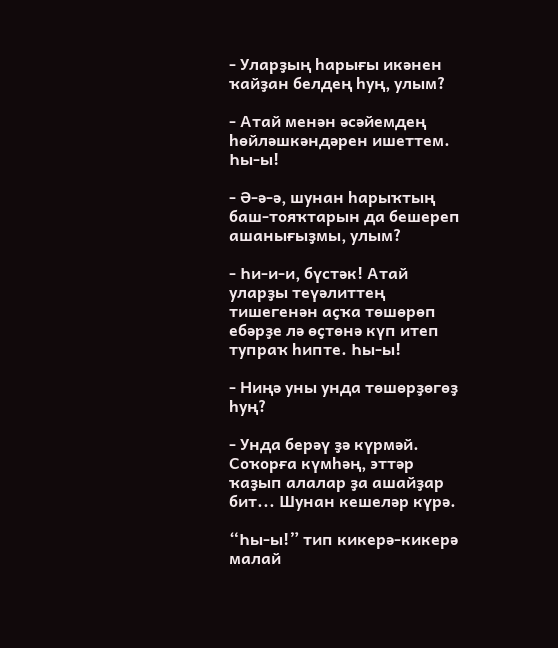- Уларҙың һарығы икәнен ҡайҙан белдең һуң, улым?

- Атай менән әсәйемдең һөйләшкәндәрен ишеттем. Һы-ы!

- Ә-ә-ә, шунан һарыҡтың баш-тояҡтарын да бешереп ашанығыҙмы, улым?

- Һи-и-и, бүстәк! Атай уларҙы теүәлиттең тишегенән аҫҡа төшөрөп ебәрҙе лә өҫтөнә күп итеп тупраҡ һипте. Һы-ы!

- Ниңә уны унда төшөрҙөгөҙ һуң?

- Унда берәү ҙә күрмәй. Соҡорға күмһәң, эттәр ҡаҙып алалар ҙа ашайҙар бит... Шунан кешеләр күрә.

“Һы-ы!” тип кикерә-кикерә малай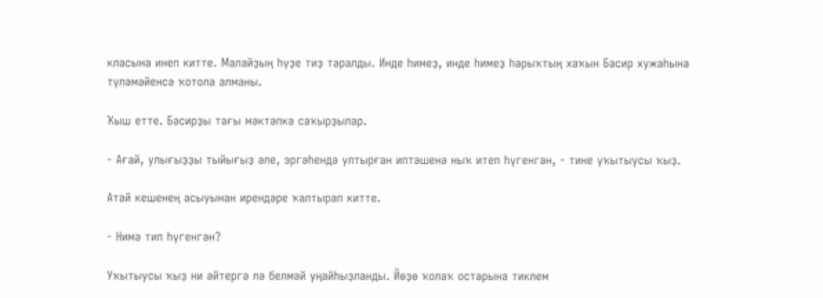класына инеп китте. Малайҙың һүҙе тиҙ таралды. Инде һимеҙ, инде һимеҙ һарыҡтың хаҡын Басир хужаһына түләмәйенсә ҡотола алманы.

Ҡыш етте. Басирҙы тағы мәктәпкә саҡырҙылар.

- Ағай, улығыҙҙы тыйығыҙ әле, эргәһендә ултырған иптәшенә ныҡ итеп һүгенгән, - тине уҡытыусы ҡыҙ.

Атай кешенең асыуынан ирендәре ҡалтырап китте.

- Нимә тип һүгенгән?

Уҡытыусы ҡыҙ ни әйтергә лә белмәй уңайһыҙланды. Йөҙө ҡолаҡ остарына тиклем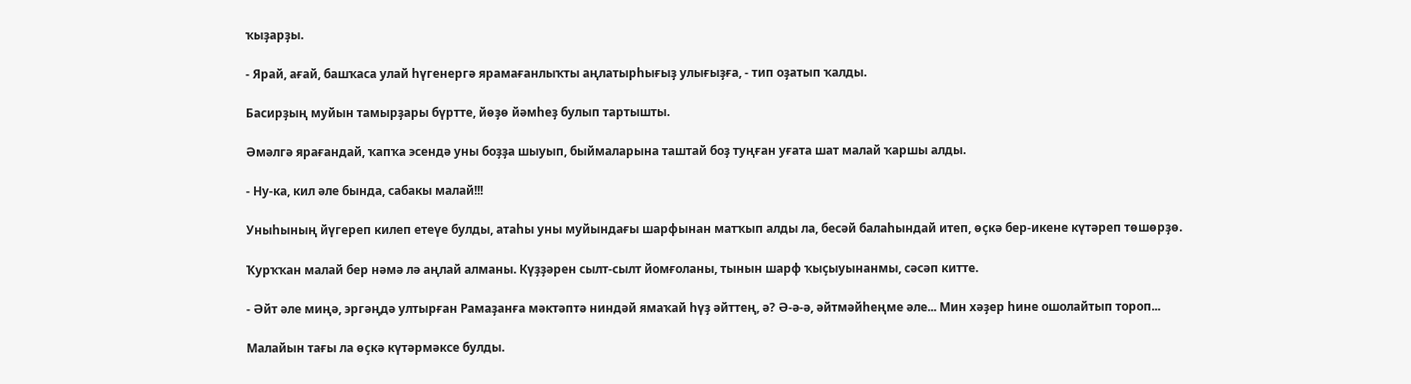ҡыҙарҙы.

- Ярай, ағай, башҡаса улай һүгенергә ярамағанлыҡты аңлатырһығыҙ улығыҙға, - тип оҙатып ҡалды.

Басирҙың муйын тамырҙары бүртте, йөҙө йәмһеҙ булып тартышты.

Әмәлгә ярағандай, ҡапҡа эсендә уны боҙҙа шыуып, быймаларына таштай боҙ туңған уғата шат малай ҡаршы алды.

- Ну-ка, кил әле бында, сабакы малай!!!

Уныһының йүгереп килеп етеүе булды, атаһы уны муйындағы шарфынан матҡып алды ла, бесәй балаһындай итеп, өҫкә бер-икене күтәреп төшөрҙө.

Ҡурҡҡан малай бер нәмә лә аңлай алманы. Күҙҙәрен сылт-сылт йомғоланы, тынын шарф ҡыҫыуынанмы, сәсәп китте.

- Әйт әле миңә, эргәңдә ултырған Рамаҙанға мәктәптә ниндәй ямаҡай һүҙ әйттең, ә? Ә-ә-ә, әйтмәйһеңме әле... Мин хәҙер һине ошолайтып тороп...

Малайын тағы ла өҫкә күтәрмәксе булды.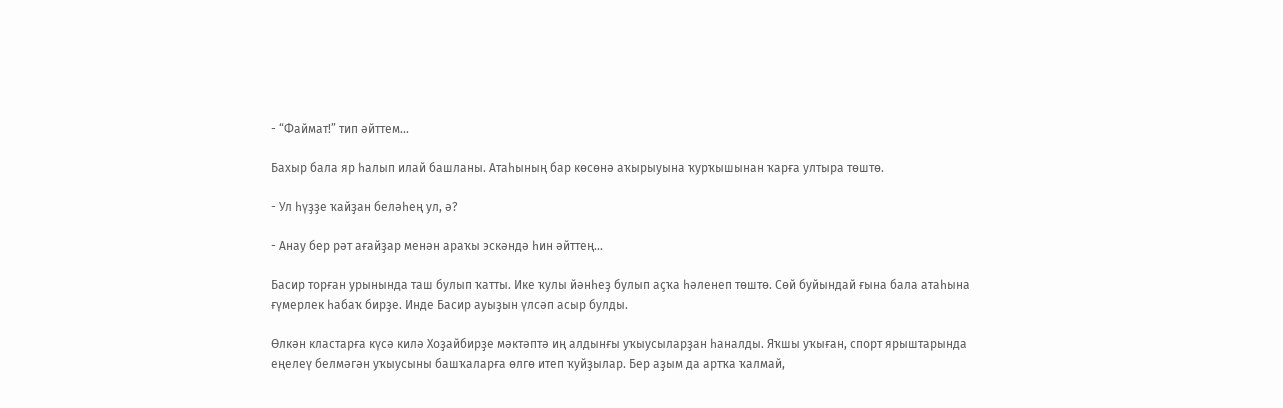- “Файмат!” тип әйттем...

Бахыр бала яр һалып илай башланы. Атаһының бар көсөнә аҡырыуына ҡурҡышынан ҡарға ултыра төштө.

- Ул һүҙҙе ҡайҙан беләһең ул, ә?

- Анау бер рәт ағайҙар менән араҡы эскәндә һин әйттең...

Басир торған урынында таш булып ҡатты. Ике ҡулы йәнһеҙ булып аҫҡа һәленеп төштө. Сөй буйындай ғына бала атаһына ғүмерлек һабаҡ бирҙе. Инде Басир ауыҙын үлсәп асыр булды.

Өлкән кластарға күсә килә Хоҙайбирҙе мәктәптә иң алдынғы уҡыусыларҙан һаналды. Яҡшы уҡыған, спорт ярыштарында еңелеү белмәгән уҡыусыны башҡаларға өлгө итеп ҡуйҙылар. Бер аҙым да артҡа ҡалмай,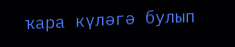ҡара күләгә булып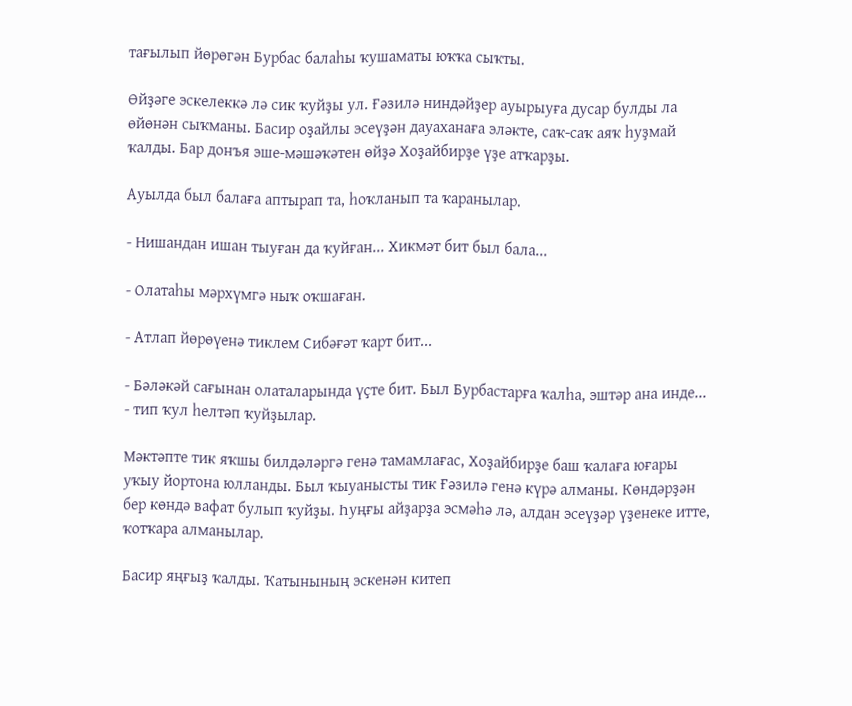тағылып йөрөгән Бурбас балаһы ҡушаматы юҡҡа сыҡты.

Өйҙәге эскелеккә лә сик ҡуйҙы ул. Ғәзилә ниндәйҙер ауырыуға дусар булды ла өйөнән сыҡманы. Басир оҙайлы эсеүҙән дауаханаға эләкте, саҡ-саҡ аяҡ һуҙмай ҡалды. Бар донъя эше-мәшәҡәтен өйҙә Хоҙайбирҙе үҙе атҡарҙы.

Ауылда был балаға аптырап та, һоҡланып та ҡаранылар.

- Нишандан ишан тыуған да ҡуйған... Хикмәт бит был бала...

- Олатаһы мәрхүмгә ныҡ оҡшаған.

- Атлап йөрөүенә тиклем Сибәғәт ҡарт бит...

- Бәләкәй сағынан олаталарында үҫте бит. Был Бурбастарға ҡалһа, эштәр ана инде... - тип ҡул һелтәп ҡуйҙылар.

Мәктәпте тик яҡшы билдәләргә генә тамамлағас, Хоҙайбирҙе баш ҡалаға юғары уҡыу йортона юлланды. Был ҡыуанысты тик Ғәзилә генә күрә алманы. Көндәрҙән бер көндә вафат булып ҡуйҙы. Һуңғы айҙарҙа эсмәһә лә, алдан эсеүҙәр үҙенеке итте, ҡотҡара алманылар.

Басир яңғыҙ ҡалды. Ҡатынының эскенән китеп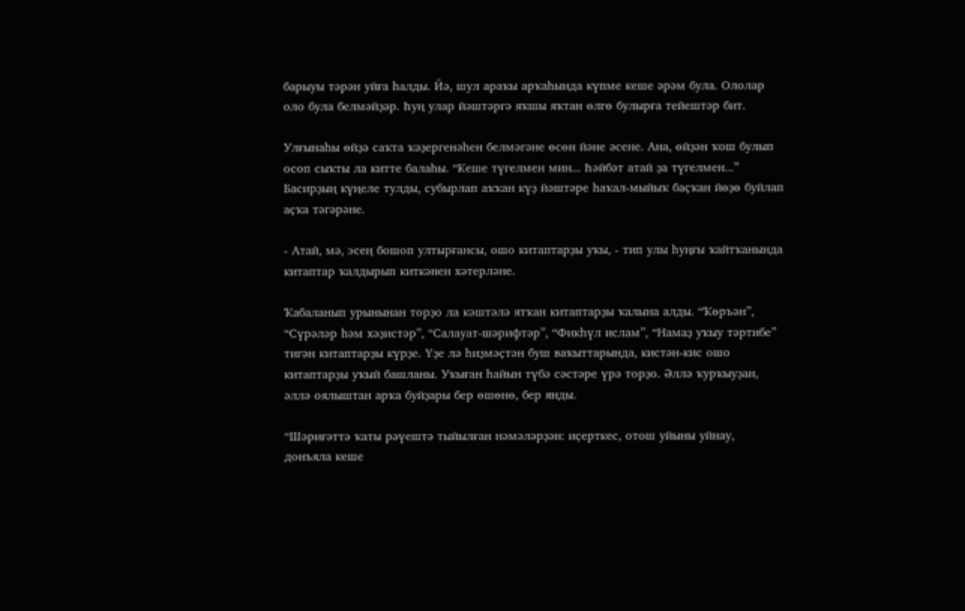барыуы тәрән уйға һалды. Йә, шул араҡы арҡаһында күпме кеше әрәм була. Ололар оло була белмәйҙәр. Һуң улар йәштәргә яҡшы яҡтан өлгө булырға тейештәр бит.

Улғынаһы өйҙә саҡта ҡәҙергенәһен белмәгәне өсөн йәне әсене. Ана, өйҙән ҡош булып осоп сыҡты ла китте балаһы. “Кеше түгелмен мин... Һәйбәт атай ҙа түгелмен...” Басирҙың күңеле тулды, субырлап аҡҡан күҙ йәштәре һаҡал-мыйыҡ баҫҡан йөҙө буйлап аҫҡа тәгәрәне.

- Атай, мә, эсең бошоп ултырғансы, ошо китаптарҙы уҡы, - тип улы һуңғы ҡайтҡанында китаптар ҡалдырып киткәнен хәтерләне.

Ҡабаланып урынынан торҙо ла кәштәлә ятҡан китаптарҙы ҡалына алды. “Ҡөръән”, “Сүрәләр һәм хәҙистәр”, “Салауат-шәрифтәр”, “Фикһүл ислам”, “Намаҙ уҡыу тәртибе” тигән китаптарҙы күрҙе. Үҙе лә һиҙмәҫтән буш ваҡыттарында, кистән-кис ошо китаптарҙы уҡый башланы. Уҡыған һайын түбә сәстәре үрә торҙо. Әллә ҡурҡыуҙан, әллә оялыштан арҡа буйҙары бер өшөнө, бер янды.

“Шәриғәттә ҡаты рәүештә тыйылған нәмәләрҙән: иҫерткес, отош уйыны уйнау, донъяла кеше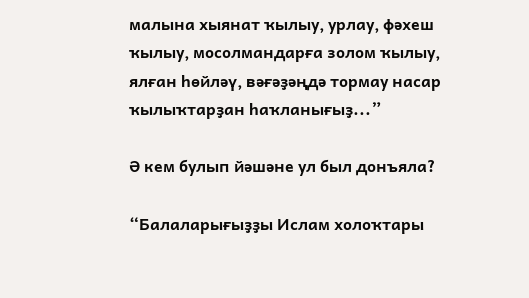малына хыянат ҡылыу, урлау, фәхеш ҡылыу, мосолмандарға золом ҡылыу, ялған һөйләү, вәғәҙәңдә тормау насар ҡылыҡтарҙан һаҡланығыҙ...”

Ә кем булып йәшәне ул был донъяла?

“Балаларығыҙҙы Ислам холоҡтары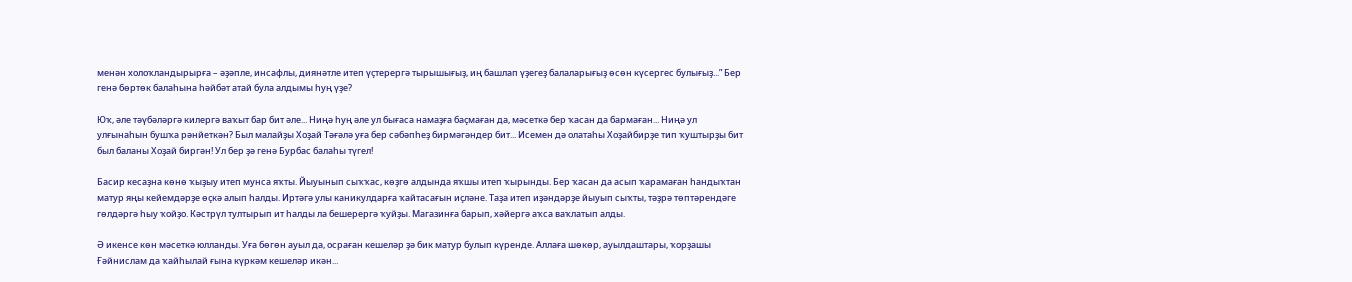менән холоҡландырырға – әҙәпле, инсафлы, диянәтле итеп үҫтерергә тырышығыҙ, иң башлап үҙегеҙ балаларығыҙ өсөн күсергес булығыҙ...” Бер генә бөртөк балаһына һәйбәт атай була алдымы һуң үҙе?

Юҡ, әле тәүбәләргә килергә ваҡыт бар бит әле... Ниңә һуң әле ул бығаса намаҙға баҫмаған да, мәсеткә бер ҡасан да бармаған... Ниңә ул улғынаһын бушҡа рәнйеткән? Был малайҙы Хоҙай Тәғәлә уға бер сәбәпһеҙ бирмәгәндер бит... Исемен дә олатаһы Хоҙайбирҙе тип ҡуштырҙы бит был баланы Хоҙай биргән! Ул бер ҙә генә Бурбас балаһы түгел!

Басир кесаҙна көнө ҡыҙыу итеп мунса яҡты. Йыуынып сыҡҡас, көҙгө алдында яҡшы итеп ҡырынды. Бер ҡасан да асып ҡарамаған һандыҡтан матур яңы кейемдәрҙе өҫкә алып һалды. Иртәгә улы каникулдарға ҡайтасағын иҫләне. Таҙа итеп иҙәндәрҙе йыуып сыҡты, тәҙрә төптәрендәге гөлдәргә һыу ҡойҙо. Кәстрүл тултырып ит һалды ла бешерергә ҡуйҙы. Магазинға барып, хәйергә аҡса ваҡлатып алды.

Ә икенсе көн мәсеткә юлланды. Уға бөгөн ауыл да, осраған кешеләр ҙә бик матур булып күренде. Аллаға шөкөр, ауылдаштары, ҡорҙашы Ғәйнислам да ҡайһылай ғына күркәм кешеләр икән...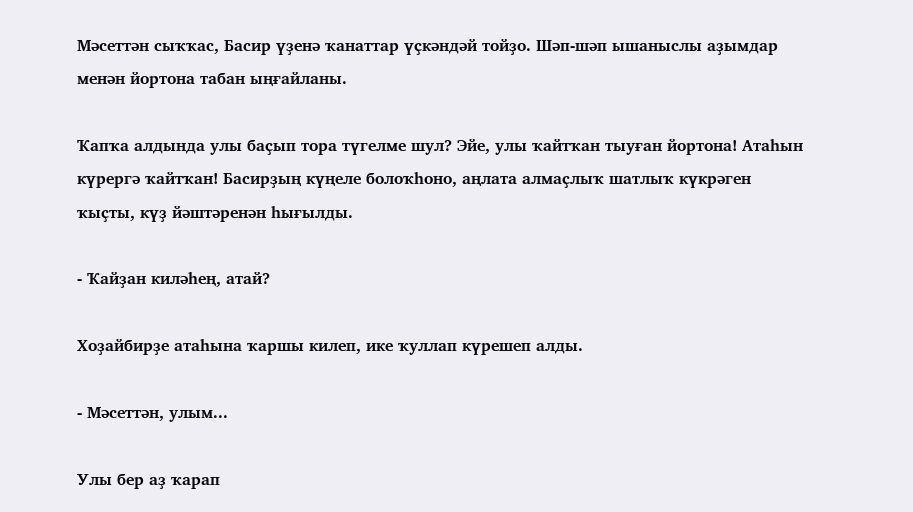Мәсеттән сыҡҡас, Басир үҙенә ҡанаттар үҫкәндәй тойҙо. Шәп-шәп ышаныслы аҙымдар менән йортона табан ыңғайланы.

Ҡапҡа алдында улы баҫып тора түгелме шул? Эйе, улы ҡайтҡан тыуған йортона! Атаһын күрергә ҡайтҡан! Басирҙың күңеле болоҡһоно, аңлата алмаҫлыҡ шатлыҡ күкрәген ҡыҫты, күҙ йәштәренән һығылды.

- Ҡайҙан киләһең, атай?

Хоҙайбирҙе атаһына ҡаршы килеп, ике ҡуллап күрешеп алды.

- Мәсеттән, улым...

Улы бер аҙ ҡарап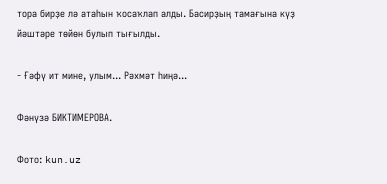тора бирҙе лә атаһын ҡосаҡлап алды. Басирҙың тамағына күҙ йәштәре төйөн булып тығылды.

- Ғәфү ит мине, улым... Рәхмәт һиңә...

Фәнүзә БИКТИМЕРОВА.

Фото: kun.uz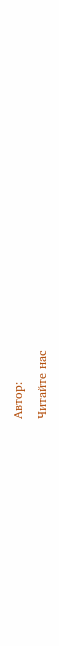Автор:
Читайте нас